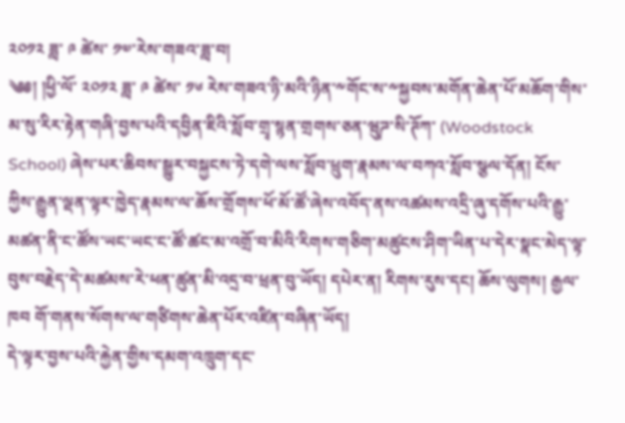༢༠༡༢ ཟླ་ ༩ ཚེས་ ༡༧་རེས་གཟའ་ཟླ་བ།
༄༅། །ཕྱི་ལོ་ ༢༠༡༢ ཟླ་ ༩ ཚེས་ ༡༦ རེས་གཟའ་ཉི་མའི་ཉིན་༸གོང་ས་༸སྐྱབས་མགོན་ཆེན་པོ་མཆོག་གིས་མ་སུ་རིར་རྟེན་གཞི་བྱས་པའི་དབྱིན་ཇིའི་སློབ་གྲྭ་སྙན་གྲགས་ཅན་ཝུཌ་སི་ཊོཀ་ (Woodstock School) ཞེས་པར་ཆིབས་སྒྱུར་བསྐྱངས་ཏེ་དགེ་ལས་སློབ་ཕྲུག་རྣམས་ལ་བཀའ་སློབ་སྩལ་དོན། ངོས་ཀྱིས་རྒྱུན་ལྡན་ལྟར་ཁྱེད་རྣམས་ལ་ཆོས་གྲོགས་ཕོ་མོ་ཚོ་ཞེས་འབོད་ནས་འཚམས་འདྲི་ཞུ་དགོས་པའི་རྒྱུ་མཚན་ནི་ང་ཚོས་ཡང་ཡང་ང་ཚོ་ཚང་མ་འགྲོ་བ་མིའི་རིགས་གཅིག་མཚུངས་ཤིག་ཡིན་པ་དེར་སྣང་མེད་ལྟ་བུས་བརྗེད་དེ་མཚམས་རེ་ཕན་ཚུན་མི་འདྲ་བ་ཕྲན་བུ་ཡོད། དཔེར་ན། རིགས་རུས་དང། ཆོས་ལུགས། རྒྱལ་ཁབ གོ་གནས་སོགས་ལ་གཙིགས་ཆེན་པོར་འཛིན་བཞིན་ཡོད།
དེ་ལྟར་བྱས་པའི་རྐྱེན་གྱིས་དམག་འཁྲུག་དང་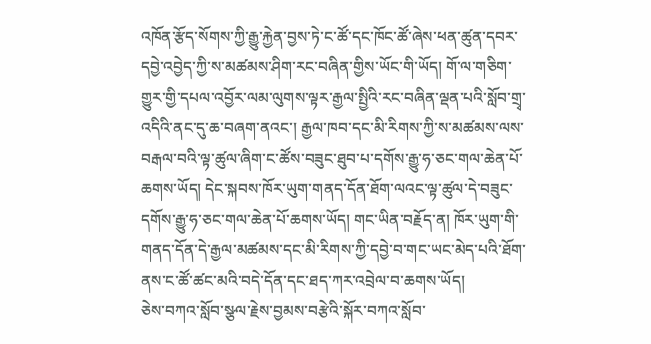འཁོན་རྩོད་སོགས་ཀྱི་རྒྱུ་རྐྱེན་བྱས་ཏེ་ང་ཚོ་དང་ཁོང་ཚོ་ཞེས་ཕན་ཚུན་དབར་དབྱེ་འབྱེད་ཀྱི་ས་མཚམས་ཤིག་རང་བཞིན་གྱིས་ཡོང་གི་ཡོད། གོ་ལ་གཅིག་གྱུར་གྱི་དཔལ་འབྱོར་ལམ་ལུགས་ལྟར་རྒྱལ་སྤྱིའི་རང་བཞིན་ལྡན་པའི་སློབ་གྲྭ་འདིའི་ནང་དུ་ཆ་བཞག་ནའང་། རྒྱལ་ཁབ་དང་མི་རིགས་ཀྱི་ས་མཚམས་ལས་བརྒལ་བའི་ལྟ་ཚུལ་ཞིག་ང་ཚོས་བཟུང་ཐུབ་པ་དགོས་རྒྱུ་ཧ་ཅང་གལ་ཆེན་པོ་ཆགས་ཡོད། དེང་སྐབས་ཁོར་ཡུག་གནད་དོན་ཐོག་ལའང་ལྟ་ཚུལ་དེ་བཟུང་དགོས་རྒྱུ་ཧ་ཅང་གལ་ཆེན་པོ་ཆགས་ཡོད། གང་ཡིན་བརྗོད་ན། ཁོར་ཡུག་གི་གནད་དོན་དེ་རྒྱལ་མཚམས་དང་མི་རིགས་ཀྱི་དབྱེ་བ་གང་ཡང་མེད་པའི་ཐོག་ནས་ང་ཚོ་ཚང་མའི་བདེ་དོན་དང་ཐད་ཀར་འབྲེལ་བ་ཆགས་ཡོད།
ཅེས་བཀའ་སློབ་སྩལ་རྗེས་བྱམས་བརྩེའི་སྐོར་བཀའ་སློབ་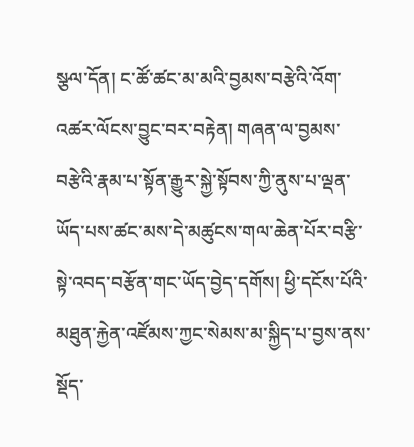སྩལ་དོན། ང་ཚོ་ཚང་མ་མའི་བྱམས་བརྩེའི་འོག་འཚར་ལོངས་བྱུང་བར་བརྟེན། གཞན་ལ་བྱམས་བརྩེའི་རྣམ་པ་སྟོན་རྒྱུར་སྐྱེ་སྟོབས་ཀྱི་ནུས་པ་ལྡན་ཡོད་པས་ཚང་མས་དེ་མཚུངས་གལ་ཆེན་པོར་བརྩི་སྟེ་འབད་བརྩོན་གང་ཡོད་བྱེད་དགོས། ཕྱི་དངོས་པོའི་མཐུན་རྐྱེན་འཛོམས་ཀྱང་སེམས་མ་སྐྱིད་པ་བྱས་ནས་སྡོད་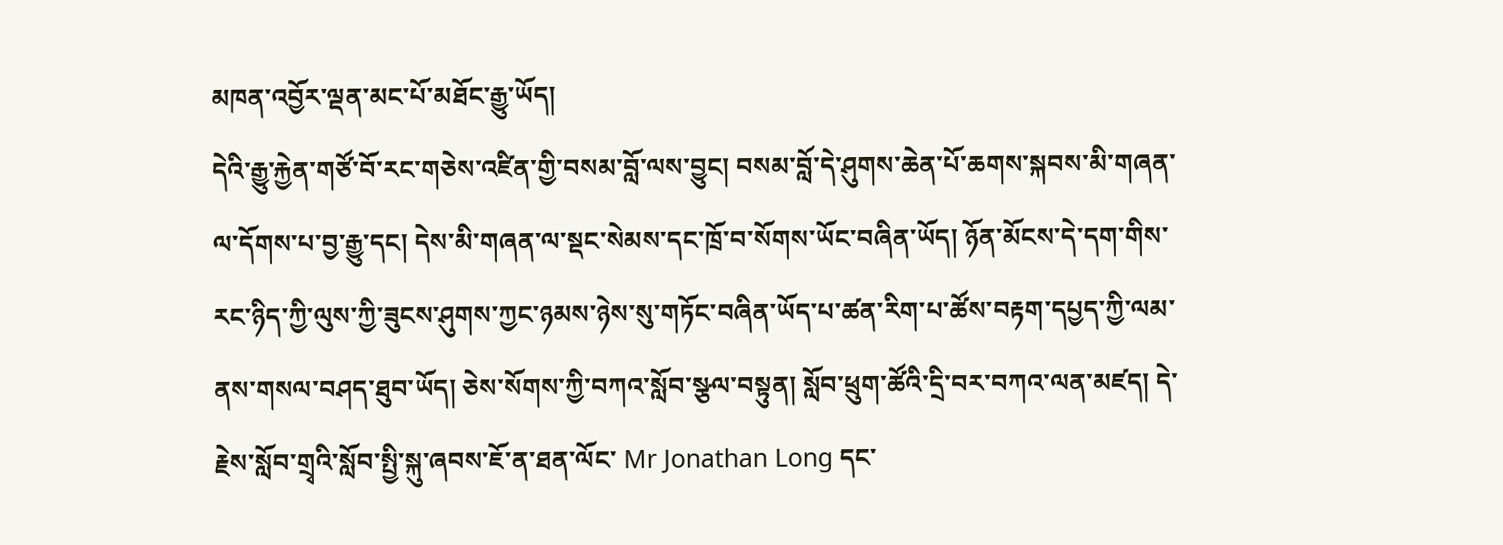མཁན་འབྱོར་ལྡན་མང་པོ་མཐོང་རྒྱུ་ཡོད།
དེའི་རྒྱུ་རྐྱེན་གཙོ་བོ་རང་གཅེས་འཛིན་གྱི་བསམ་བློ་ལས་བྱུང། བསམ་བློ་དེ་ཤུགས་ཆེན་པོ་ཆགས་སྐབས་མི་གཞན་ལ་དོགས་པ་བྱ་རྒྱུ་དང། དེས་མི་གཞན་ལ་སྡང་སེམས་དང་ཁྲོ་བ་སོགས་ཡོང་བཞིན་ཡོད། ཉོན་མོངས་དེ་དག་གིས་རང་ཉིད་ཀྱི་ལུས་ཀྱི་ཟུངས་ཤུགས་ཀྱང་ཉམས་ཉེས་སུ་གཏོང་བཞིན་ཡོད་པ་ཚན་རིག་པ་ཚོས་བརྟག་དཔྱད་ཀྱི་ལམ་ནས་གསལ་བཤད་ཐུབ་ཡོད། ཅེས་སོགས་ཀྱི་བཀའ་སློབ་སྩལ་བསྟུན། སློབ་ཕྲུག་ཚོའི་དྲི་བར་བཀའ་ལན་མཛད། དེ་རྗེས་སློབ་གྲྭའི་སློབ་སྤྱི་སྐུ་ཞབས་ཇོ་ན་ཐན་ལོང་ Mr Jonathan Long དང་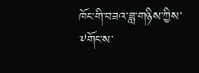ཁོང་གི་བཟའ་ཟླ་གཉིས་ཀྱིས་༸གོང་ས་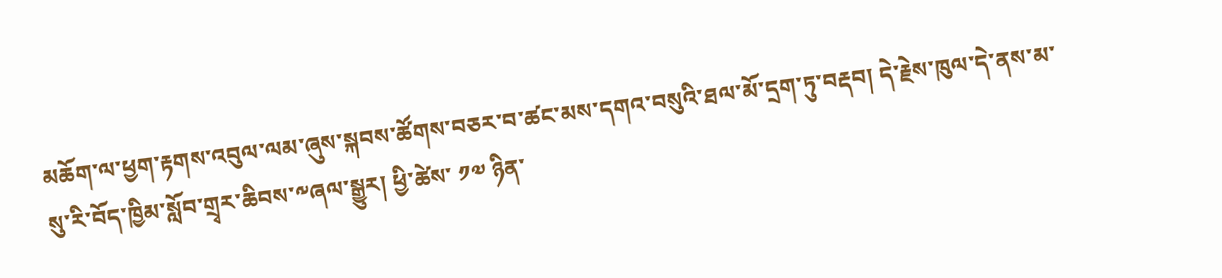མཆོག་ལ་ཕྱག་རྟགས་འབུལ་ལམ་ཞུས་སྐབས་ཚོགས་བཅར་བ་ཚང་མས་དགའ་བསུའི་ཐལ་མོ་དྲག་ཏུ་བརྡབ། དེ་རྗེས་ཁུལ་དེ་ནས་མ་སུ་རི་བོད་ཁྱིམ་སློབ་གྲྭར་ཆིབས་༸ཞལ་སྒྱུར། ཕྱི་ཚེས་ ༡༧ ཉིན་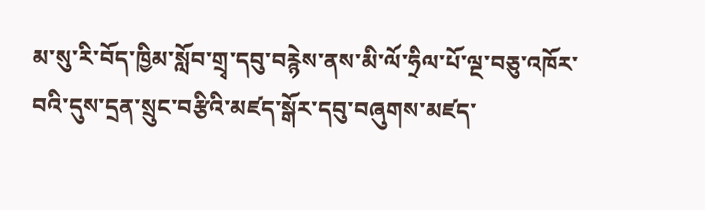མ་སུ་རི་བོད་ཁྱིམ་སློབ་གྲྭ་དབུ་བརྙེས་ནས་མི་ལོ་ཧྲིལ་པོ་ལྔ་བཅུ་འཁོར་བའི་དུས་དྲན་སྲུང་བརྩིའི་མཛད་སྒོར་དབུ་བཞུགས་མཛད་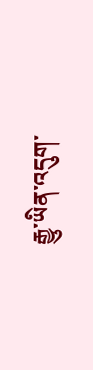རྒྱུ་ཡིན་འདུག་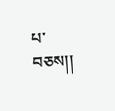པ་བཅས།།